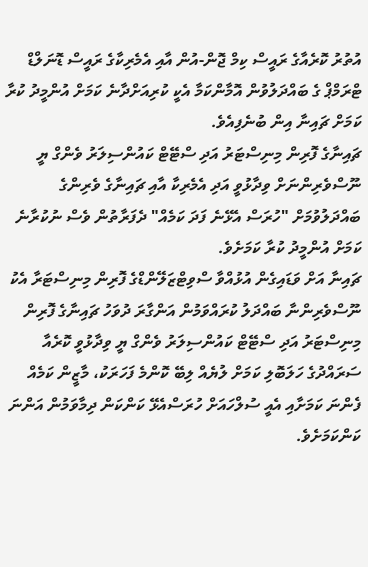އުތުރު ކޮރެއާގެ ރައީސް ކިމް ޖޮން-އުން އާއި އެމެރިކާގެ ރައީސް ޑޮނަލްޑް ޓްރަމްޕް ގެ ބައްދަލުވުން އޮމާންކަމާ އެކީ ކުރިއަށްދާނެ ކަމަށް އުންމީދު ކުރާ ކަމަށް ޗައިނާ އިން ބުނެފިއެވެ.
ޗައިނާގެ ފޮރިން މިނިސްޓަރު އަދި ސްޓޭޓް ކައުންސިލަރު ވެންގް ޔީ ނޫސްވެރިންނަށް ވިދާޅުވީ އަދި އެމެރިކާ އާއި ޗައިނާގެ ވެރިންގެ ބައްދަލުވުމަށް "ހުރަސް އެޅޭނެ ފަދަ ކަމެއް" ދެފަރާތުން ވެސް ނުކުރާނެ ކަމަށް އުންމީދު ކުރާ ކަމަށެވެ.
ޗައިނާ އަށް ވަޑައިގެން އުޅުއްވާ ސްވިޓްޒަލޭންޑްގެ ފޮރިން މިނިސްޓަރާ އެކު ނޫސްވެރިންނާ ބައްދަލު ކުރައްވަމުން އަންގާރަ ދުވަހު ޗައިނާގެ ފޮރިން މިނިސްޓަރު އަދި ސްޓޭޓް ކައުންސިލަރު ވެންގް ޔީ ވިދާޅުވީ ކޮރެއާ ސަރައްދުގެ ހަލަބޮލި ކަމަށް ލުޔެއް ލިބޭ ކޮންމެ ފަހަރަކު، މާޒީން ކަމެއް ފެންނަ ކަމަށާއި އެއީ ސުލްހައަށް ހުރަސްއެޅޭ ކަންކަން ދިމާވަމުން އަންނަ ކަންކަމަށެވެ.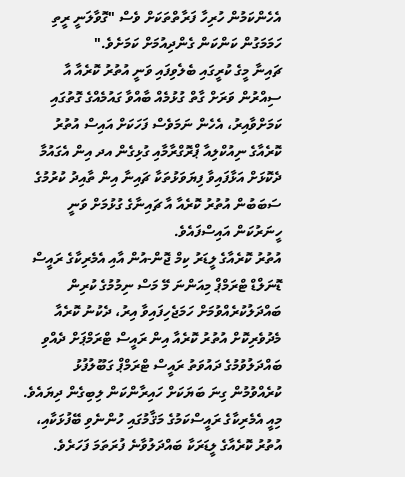އެހެންކަމުން ހުރިހާ ފަރާތްތަކަށް ވެސް "ގޮވާލަނީ ރީތި ހަމަމަގުން ކަންކަން ގެންދިއުމަށް ކަމަށެވެ."
ޗައިނާ މީގެ ކުރީގައި ބެލެވިފައި ވަނީ އުތުރު ކޮރެއާ އާ ސިއްރުން ވަރަށް ގާތް ގުޅުމެއް ބާއްވާ ގައުމެއްގެ ގޮތުގައި ކަމަށްވާއިރު، އެހެން ނަމަވެސް ފަހަކަށް އައިސް އުތުރު ކޮރެއާގެ ނިއުކްލިއާ ޕްރޮގްރާމާއި ގުޅިގެން އދ އިން އެގައުމާ ދެކޮޅަށް އަޅާފައިވާ ފިޔަވަޅުތަކާ ޗައިނާ އިން ތާއިދު ކުރުމުގެ ސަބަބުން އުތުރު ކޮރެއާ އާ ޗައިނާގެ ގުޅުމަށް ވަނީ ހީނަރުކަން އައިސްފައެވެ.
އުތުރު ކޮރެއާގެ ލީޑަރު ކިމް ޖޮން-އުން އާއި އެމެރިކާގެ ރައީސް ޑޮނަލްޑް ޓްރަމްޕް މިއަންނަ މޭ މަސް ނިމުމުގެ ކުރިން ބައްދަލުކުރެއްވުމަށް ހަމަޖެހިފައިވާ އިރު، ދެކުނު ކޮރެއާ މެދުވެރިކޮށް އުތުރު ކޮރެއާ އިން ރައީސް ޓްރަމްޕަށް ދެއްވި ބައްދަލުވުމުގެ ދައުވަތު ރައީސް ޓްރަމްޕް ގަބޫލުފުޅު ކުރެއްވުމުން ގިނަ ބަޔަކަށް ހައިރާންކަން ލިބިގެން ދިޔައެވެ. މިއީ އެމެރިކާގެ ރައީސްކަމުގެ މަޤާމުގައި ހުންނެވި ބޭފުޅަކާއި، އުތުރު ކޮރެއާގެ ލީޑަރަކާ ބައްދަލުވާނެ ފުރަތަމަ ފަހަރެވެ.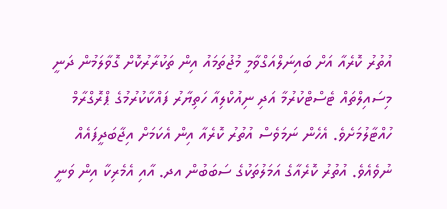އުތުރު ކޮރެއާ އަށް ބައިނަލްއަގްވާމީ މުޖުތަމައު އިން ތަކުރާރުކޮށް ގޮވާލަމުން ދަނީ މިސައިލްތައް ޓެސްޓްކުރުމާ އަދި ނިއުކްލިއާ ހަތިޔާރު ފައްކާކުރުމުގެ ޕްރޮގްރާމް ހުއްޓާލުމަށެވެ. އެހެން ނަމަވެސް އުތުރު ކޮރެއާ އިން އެކަމަށް އިޖާބަދީފައެއް ނުވެއެވެ. އުތުރު ކޮރެއާގެ އަމަލުތަކުގެ ސަބަބުން އދ. އާއި އެމެރިކާ އިން ވަނީ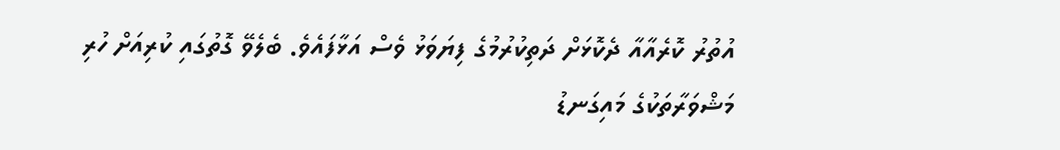އުތުރު ކޮރެއާއާ ދެކޮޅަށް ދަތިކުރުމުގެ ފިޔަވަޅު ވެސް އަޅާފައެވެ. ބެލެވޭ ގޮތުގައި ކުރިއަށް ހުރި މަޝްވަރާތަކުގެ މައިގަނޑު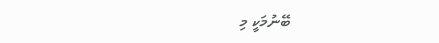ބޭނުމަކީ މި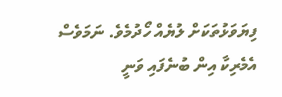ފިޔަވަޅުތަކަށް ލުޔެއް ހޯދުމެވެ. ނަމަވެސް އެމެރިކާ އިން ބުނެފައި ވަނީ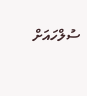ސުލްހައަށް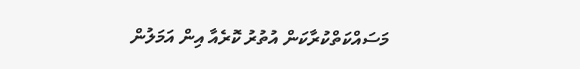މަސައްކަތްކުރާކަން އުތުރު ކޮރެއާ އިން އަމަލުން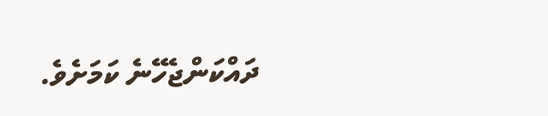ދައްކަންޖެހޭނެ ކަމަށެވެ.